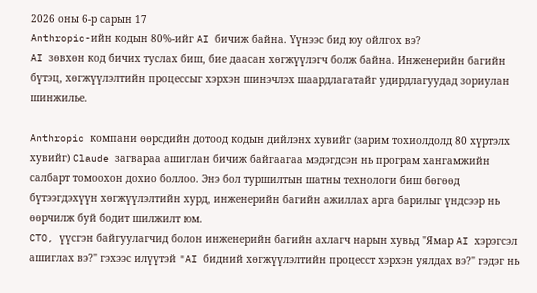2026 оны 6-р сарын 17
Anthropic-ийн кодын 80%-ийг AI бичиж байна. Үүнээс бид юу ойлгох вэ?
AI зөвхөн код бичих туслах биш, бие даасан хөгжүүлэгч болж байна. Инженерийн багийн бүтэц, хөгжүүлэлтийн процессыг хэрхэн шинэчлэх шаардлагатайг удирдлагуудад зориулан шинжилье.

Anthropic компани өөрсдийн дотоод кодын дийлэнх хувийг (зарим тохиолдолд 80 хүртэлх хувийг) Claude загвараа ашиглан бичиж байгаагаа мэдэгдсэн нь програм хангамжийн салбарт томоохон дохио боллоо. Энэ бол туршилтын шатны технологи биш бөгөөд бүтээгдэхүүн хөгжүүлэлтийн хурд, инженерийн багийн ажиллах арга барилыг үндсээр нь өөрчилж буй бодит шилжилт юм.
CTO, үүсгэн байгуулагчид болон инженерийн багийн ахлагч нарын хувьд "Ямар AI хэрэгсэл ашиглах вэ?" гэхээс илүүтэй "AI бидний хөгжүүлэлтийн процесст хэрхэн уялдах вэ?" гэдэг нь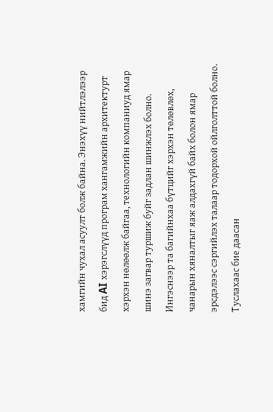хамгийн чухал асуулт болж байна. Энэхүү нийтлэлээр бид AI хэрэгслүүд програм хангамжийн архитектурт хэрхэн нөлөөлж байгаа, технологийн компаниуд ямар шинэ загвар туршиж буйг задлан шинжлэх болно. Ингэснээр та багийнхаа бүтцийг хэрхэн төлөвлөх, чанарын хяналтыг яаж алдахгүй байх болон ямар эрсдэлээс сэргийлэх талаар тодорхой ойлголттой болно.
Туслахаас бие даасан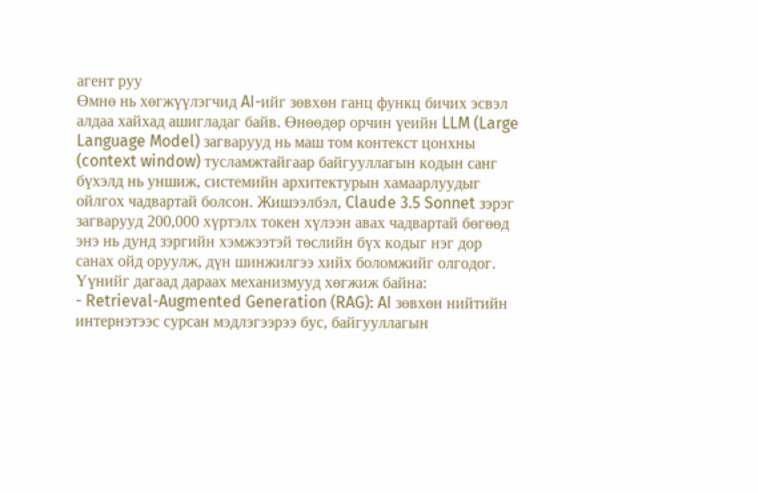агент руу
Өмнө нь хөгжүүлэгчид AI-ийг зөвхөн ганц функц бичих эсвэл алдаа хайхад ашигладаг байв. Өнөөдөр орчин үеийн LLM (Large Language Model) загварууд нь маш том контекст цонхны (context window) тусламжтайгаар байгууллагын кодын санг бүхэлд нь уншиж, системийн архитектурын хамаарлуудыг ойлгох чадвартай болсон. Жишээлбэл, Claude 3.5 Sonnet зэрэг загварууд 200,000 хүртэлх токен хүлээн авах чадвартай бөгөөд энэ нь дунд зэргийн хэмжээтэй төслийн бүх кодыг нэг дор санах ойд оруулж, дүн шинжилгээ хийх боломжийг олгодог.
Үүнийг дагаад дараах механизмууд хөгжиж байна:
- Retrieval-Augmented Generation (RAG): AI зөвхөн нийтийн интернэтээс сурсан мэдлэгээрээ бус, байгууллагын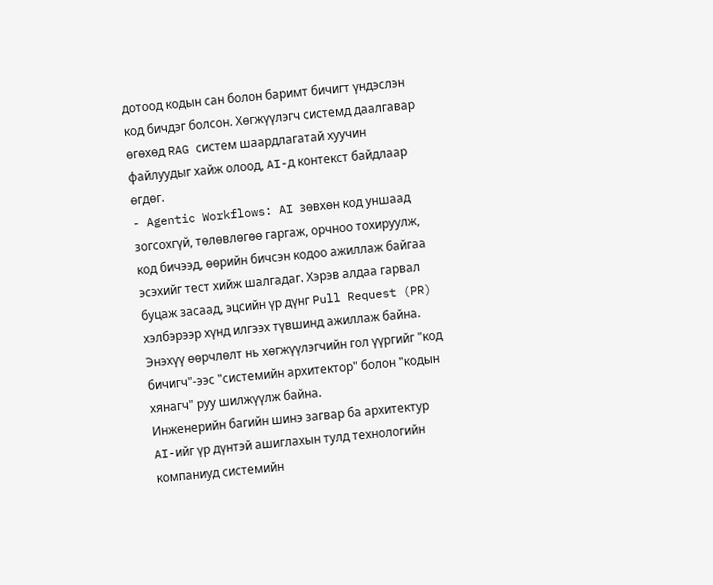дотоод кодын сан болон баримт бичигт үндэслэн код бичдэг болсон. Хөгжүүлэгч системд даалгавар өгөхөд RAG систем шаардлагатай хуучин файлуудыг хайж олоод, AI-д контекст байдлаар өгдөг.
- Agentic Workflows: AI зөвхөн код уншаад зогсохгүй, төлөвлөгөө гаргаж, орчноо тохируулж, код бичээд, өөрийн бичсэн кодоо ажиллаж байгаа эсэхийг тест хийж шалгадаг. Хэрэв алдаа гарвал буцаж засаад, эцсийн үр дүнг Pull Request (PR) хэлбэрээр хүнд илгээх түвшинд ажиллаж байна.
Энэхүү өөрчлөлт нь хөгжүүлэгчийн гол үүргийг "код бичигч"-ээс "системийн архитектор" болон "кодын хянагч" руу шилжүүлж байна.
Инженерийн багийн шинэ загвар ба архитектур
AI-ийг үр дүнтэй ашиглахын тулд технологийн компаниуд системийн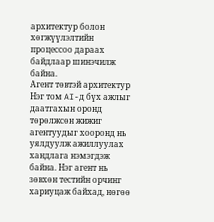архитектур болон хөгжүүлэлтийн процессоо дараах байдлаар шинэчилж байна.
Агент төвтэй архитектур
Нэг том AI-д бүх ажлыг даатгахын оронд төрөлжсөн жижиг агентуудыг хооронд нь уялдуулж ажиллуулах хандлага нэмэгдэж байна. Нэг агент нь зөвхөн тестийн орчинг хариуцаж байхад, нөгөө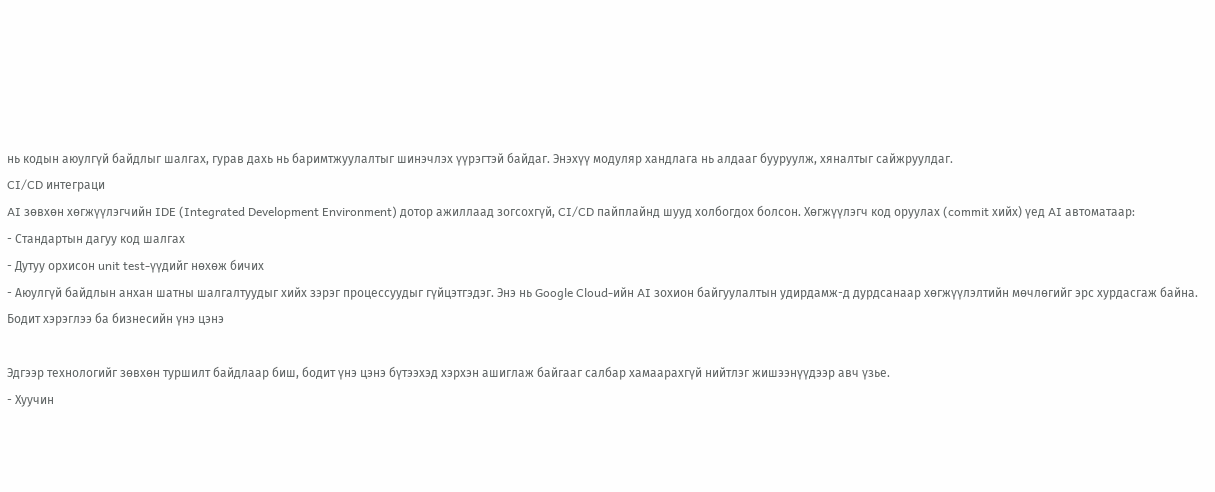нь кодын аюулгүй байдлыг шалгах, гурав дахь нь баримтжуулалтыг шинэчлэх үүрэгтэй байдаг. Энэхүү модуляр хандлага нь алдааг бууруулж, хяналтыг сайжруулдаг.
CI/CD интеграци
AI зөвхөн хөгжүүлэгчийн IDE (Integrated Development Environment) дотор ажиллаад зогсохгүй, CI/CD пайплайнд шууд холбогдох болсон. Хөгжүүлэгч код оруулах (commit хийх) үед AI автоматаар:
- Стандартын дагуу код шалгах
- Дутуу орхисон unit test-үүдийг нөхөж бичих
- Аюулгүй байдлын анхан шатны шалгалтуудыг хийх зэрэг процессуудыг гүйцэтгэдэг. Энэ нь Google Cloud-ийн AI зохион байгуулалтын удирдамж-д дурдсанаар хөгжүүлэлтийн мөчлөгийг эрс хурдасгаж байна.
Бодит хэрэглээ ба бизнесийн үнэ цэнэ

Эдгээр технологийг зөвхөн туршилт байдлаар биш, бодит үнэ цэнэ бүтээхэд хэрхэн ашиглаж байгааг салбар хамаарахгүй нийтлэг жишээнүүдээр авч үзье.
- Хуучин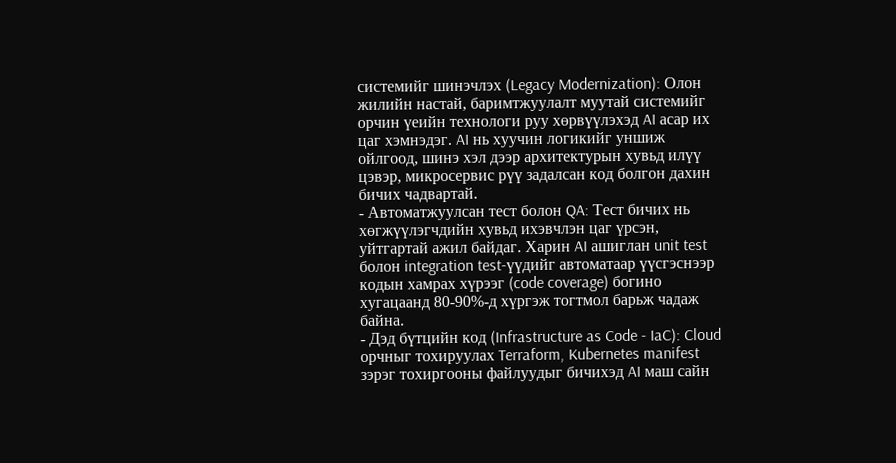системийг шинэчлэх (Legacy Modernization): Олон жилийн настай, баримтжуулалт муутай системийг орчин үеийн технологи руу хөрвүүлэхэд AI асар их цаг хэмнэдэг. AI нь хуучин логикийг уншиж ойлгоод, шинэ хэл дээр архитектурын хувьд илүү цэвэр, микросервис рүү задалсан код болгон дахин бичих чадвартай.
- Автоматжуулсан тест болон QA: Тест бичих нь хөгжүүлэгчдийн хувьд ихэвчлэн цаг үрсэн, уйтгартай ажил байдаг. Харин AI ашиглан unit test болон integration test-үүдийг автоматаар үүсгэснээр кодын хамрах хүрээг (code coverage) богино хугацаанд 80-90%-д хүргэж тогтмол барьж чадаж байна.
- Дэд бүтцийн код (Infrastructure as Code - IaC): Cloud орчныг тохируулах Terraform, Kubernetes manifest зэрэг тохиргооны файлуудыг бичихэд AI маш сайн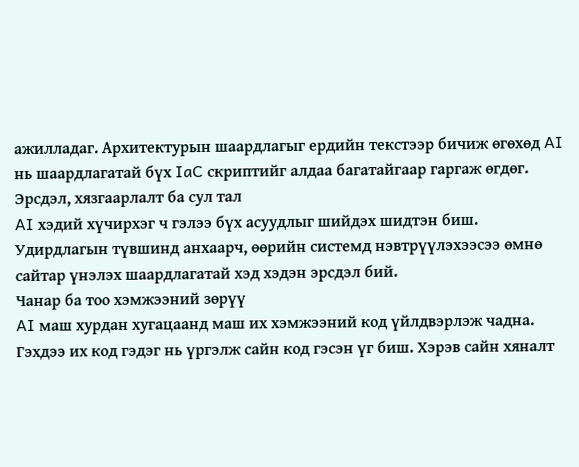ажилладаг. Архитектурын шаардлагыг ердийн текстээр бичиж өгөхөд AI нь шаардлагатай бүх IaC скриптийг алдаа багатайгаар гаргаж өгдөг.
Эрсдэл, хязгаарлалт ба сул тал
AI хэдий хүчирхэг ч гэлээ бүх асуудлыг шийдэх шидтэн биш. Удирдлагын түвшинд анхаарч, өөрийн системд нэвтрүүлэхээсээ өмнө сайтар үнэлэх шаардлагатай хэд хэдэн эрсдэл бий.
Чанар ба тоо хэмжээний зөрүү
AI маш хурдан хугацаанд маш их хэмжээний код үйлдвэрлэж чадна. Гэхдээ их код гэдэг нь үргэлж сайн код гэсэн үг биш. Хэрэв сайн хяналт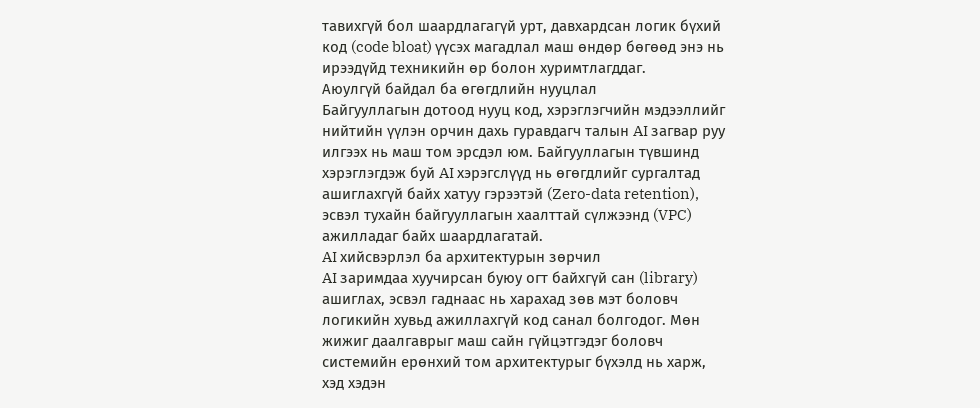тавихгүй бол шаардлагагүй урт, давхардсан логик бүхий код (code bloat) үүсэх магадлал маш өндөр бөгөөд энэ нь ирээдүйд техникийн өр болон хуримтлагддаг.
Аюулгүй байдал ба өгөгдлийн нууцлал
Байгууллагын дотоод нууц код, хэрэглэгчийн мэдээллийг нийтийн үүлэн орчин дахь гуравдагч талын AI загвар руу илгээх нь маш том эрсдэл юм. Байгууллагын түвшинд хэрэглэгдэж буй AI хэрэгслүүд нь өгөгдлийг сургалтад ашиглахгүй байх хатуу гэрээтэй (Zero-data retention), эсвэл тухайн байгууллагын хаалттай сүлжээнд (VPC) ажилладаг байх шаардлагатай.
AI хийсвэрлэл ба архитектурын зөрчил
AI заримдаа хуучирсан буюу огт байхгүй сан (library) ашиглах, эсвэл гаднаас нь харахад зөв мэт боловч логикийн хувьд ажиллахгүй код санал болгодог. Мөн жижиг даалгаврыг маш сайн гүйцэтгэдэг боловч системийн ерөнхий том архитектурыг бүхэлд нь харж, хэд хэдэн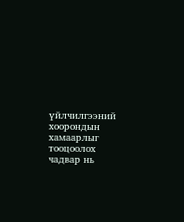үйлчилгээний хоорондын хамаарлыг тооцоолох чадвар нь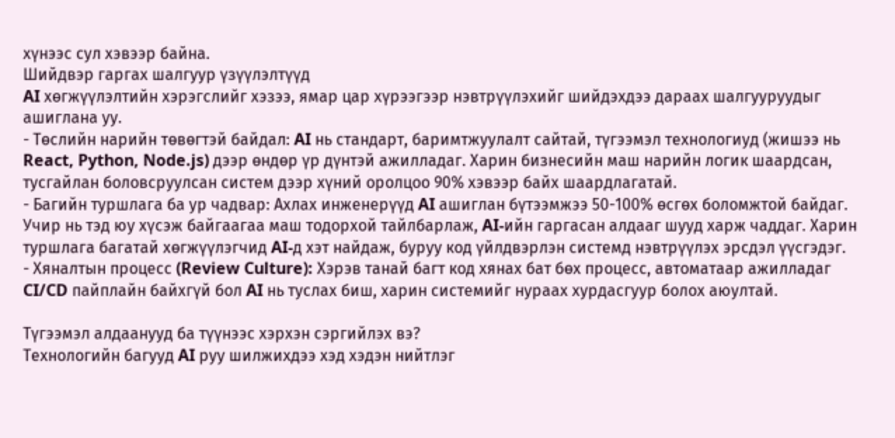хүнээс сул хэвээр байна.
Шийдвэр гаргах шалгуур үзүүлэлтүүд
AI хөгжүүлэлтийн хэрэгслийг хэзээ, ямар цар хүрээгээр нэвтрүүлэхийг шийдэхдээ дараах шалгууруудыг ашиглана уу.
- Төслийн нарийн төвөгтэй байдал: AI нь стандарт, баримтжуулалт сайтай, түгээмэл технологиуд (жишээ нь React, Python, Node.js) дээр өндөр үр дүнтэй ажилладаг. Харин бизнесийн маш нарийн логик шаардсан, тусгайлан боловсруулсан систем дээр хүний оролцоо 90% хэвээр байх шаардлагатай.
- Багийн туршлага ба ур чадвар: Ахлах инженерүүд AI ашиглан бүтээмжээ 50-100% өсгөх боломжтой байдаг. Учир нь тэд юу хүсэж байгаагаа маш тодорхой тайлбарлаж, AI-ийн гаргасан алдааг шууд харж чаддаг. Харин туршлага багатай хөгжүүлэгчид AI-д хэт найдаж, буруу код үйлдвэрлэн системд нэвтрүүлэх эрсдэл үүсгэдэг.
- Хяналтын процесс (Review Culture): Хэрэв танай багт код хянах бат бөх процесс, автоматаар ажилладаг CI/CD пайплайн байхгүй бол AI нь туслах биш, харин системийг нураах хурдасгуур болох аюултай.

Түгээмэл алдаанууд ба түүнээс хэрхэн сэргийлэх вэ?
Технологийн багууд AI руу шилжихдээ хэд хэдэн нийтлэг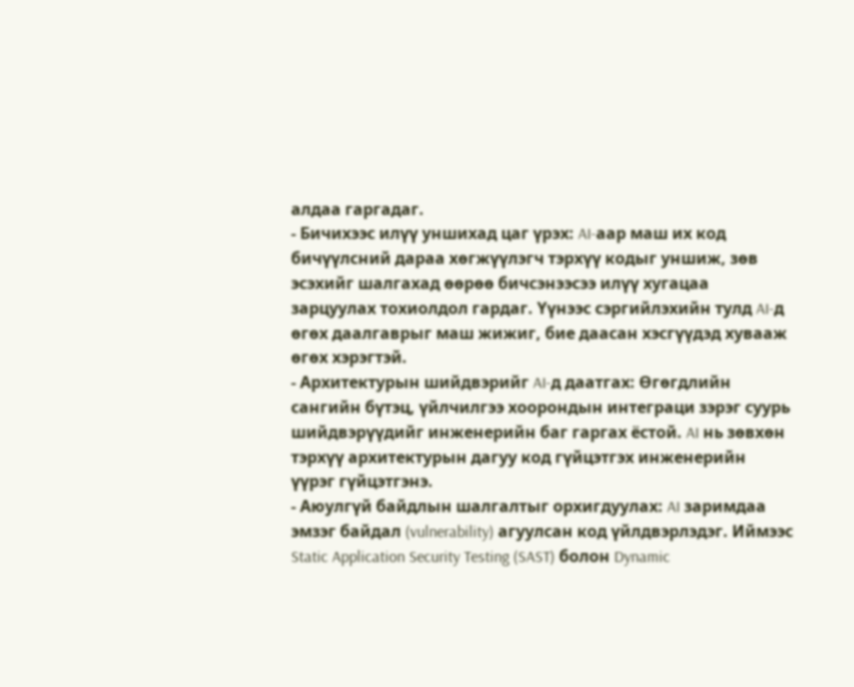алдаа гаргадаг.
- Бичихээс илүү уншихад цаг үрэх: AI-аар маш их код бичүүлсний дараа хөгжүүлэгч тэрхүү кодыг уншиж, зөв эсэхийг шалгахад өөрөө бичсэнээсээ илүү хугацаа зарцуулах тохиолдол гардаг. Үүнээс сэргийлэхийн тулд AI-д өгөх даалгаврыг маш жижиг, бие даасан хэсгүүдэд хувааж өгөх хэрэгтэй.
- Архитектурын шийдвэрийг AI-д даатгах: Өгөгдлийн сангийн бүтэц, үйлчилгээ хоорондын интеграци зэрэг суурь шийдвэрүүдийг инженерийн баг гаргах ёстой. AI нь зөвхөн тэрхүү архитектурын дагуу код гүйцэтгэх инженерийн үүрэг гүйцэтгэнэ.
- Аюулгүй байдлын шалгалтыг орхигдуулах: AI заримдаа эмзэг байдал (vulnerability) агуулсан код үйлдвэрлэдэг. Иймээс Static Application Security Testing (SAST) болон Dynamic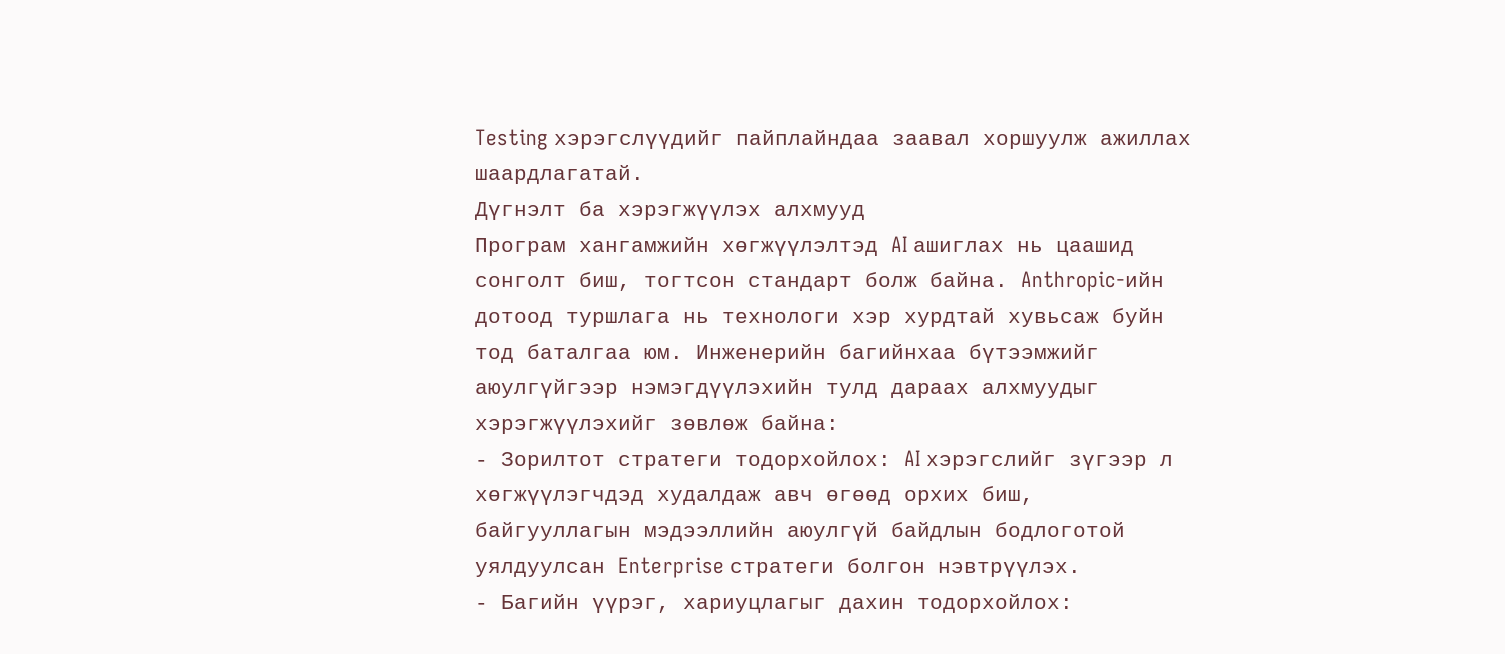Testing хэрэгслүүдийг пайплайндаа заавал хоршуулж ажиллах шаардлагатай.
Дүгнэлт ба хэрэгжүүлэх алхмууд
Програм хангамжийн хөгжүүлэлтэд AI ашиглах нь цаашид сонголт биш, тогтсон стандарт болж байна. Anthropic-ийн дотоод туршлага нь технологи хэр хурдтай хувьсаж буйн тод баталгаа юм. Инженерийн багийнхаа бүтээмжийг аюулгүйгээр нэмэгдүүлэхийн тулд дараах алхмуудыг хэрэгжүүлэхийг зөвлөж байна:
- Зорилтот стратеги тодорхойлох: AI хэрэгслийг зүгээр л хөгжүүлэгчдэд худалдаж авч өгөөд орхих биш, байгууллагын мэдээллийн аюулгүй байдлын бодлоготой уялдуулсан Enterprise стратеги болгон нэвтрүүлэх.
- Багийн үүрэг, хариуцлагыг дахин тодорхойлох: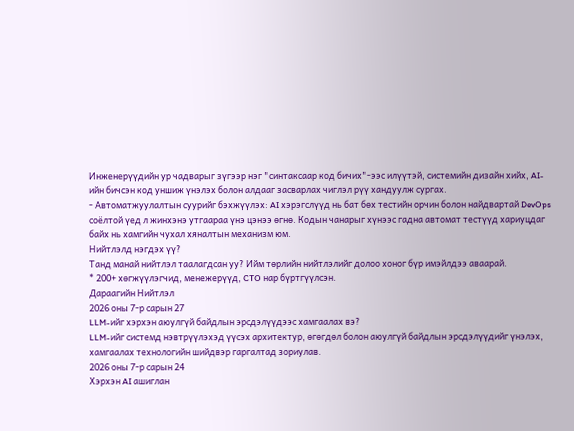Инженерүүдийн ур чадварыг зүгээр нэг "синтаксаар код бичих"-ээс илүүтэй, системийн дизайн хийх, AI-ийн бичсэн код уншиж үнэлэх болон алдааг засварлах чиглэл рүү хандуулж сургах.
- Автоматжуулалтын суурийг бэхжүүлэх: AI хэрэгслүүд нь бат бөх тестийн орчин болон найдвартай DevOps соёлтой үед л жинхэнэ утгаараа үнэ цэнээ өгнө. Кодын чанарыг хүнээс гадна автомат тестүүд хариуцдаг байх нь хамгийн чухал хяналтын механизм юм.
Нийтлэлд нэгдэх үү?
Танд манай нийтлэл таалагдсан уу? Ийм төрлийн нийтлэлийг долоо хоног бүр имэйлдээ аваарай.
* 200+ хөгжүүлэгчид, менежерүүд, CTO нар бүртгүүлсэн.
Дараагийн Нийтлэл
2026 оны 7-р сарын 27
LLM-ийг хэрхэн аюулгүй байдлын эрсдэлүүдээс хамгаалах вэ?
LLM-ийг системд нэвтрүүлэхэд үүсэх архитектур, өгөгдөл болон аюулгүй байдлын эрсдэлүүдийг үнэлэх, хамгаалах технологийн шийдвэр гаргалтад зориулав.
2026 оны 7-р сарын 24
Хэрхэн AI ашиглан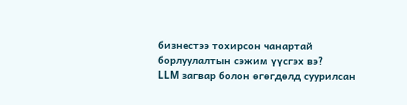бизнестээ тохирсон чанартай борлуулалтын сэжим үүсгэх вэ?
LLM загвар болон өгөгдөлд суурилсан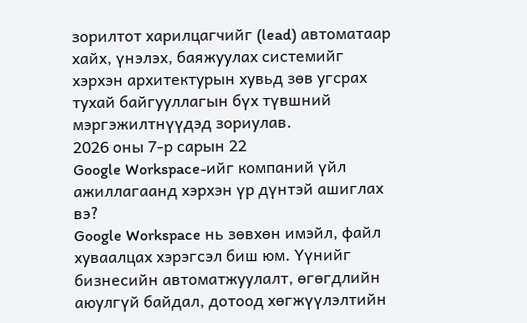зорилтот харилцагчийг (lead) автоматаар хайх, үнэлэх, баяжуулах системийг хэрхэн архитектурын хувьд зөв угсрах тухай байгууллагын бүх түвшний мэргэжилтнүүдэд зориулав.
2026 оны 7-р сарын 22
Google Workspace-ийг компаний үйл ажиллагаанд хэрхэн үр дүнтэй ашиглах вэ?
Google Workspace нь зөвхөн имэйл, файл хуваалцах хэрэгсэл биш юм. Үүнийг бизнесийн автоматжуулалт, өгөгдлийн аюулгүй байдал, дотоод хөгжүүлэлтийн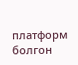платформ болгон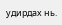удирдах нь.